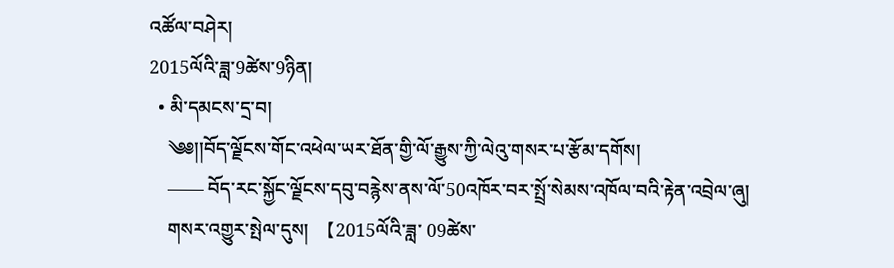འཚོལ་བཤེར།
2015ལོའི་ཟླ་9ཚེས་9ཉིན།
  • མི་དམངས་དྲ་བ།
    ༄༅།།བོད་ལྗོངས་གོང་འཕེལ་ཡར་ཐོན་གྱི་ལོ་རྒྱུས་ཀྱི་ལེའུ་གསར་པ་རྩོམ་དགོས།
    —— བོད་རང་སྐྱོང་ལྗོངས་དབུ་བརྙེས་ནས་ལོ་50འཁོར་བར་སྤྲོ་སེམས་འཁོལ་བའི་རྟེན་འབྲེལ་ཞུ།
    གསར་འགྱུར་སྤེལ་དུས།  【2015ལོའི་ཟླ་ 09ཚེས་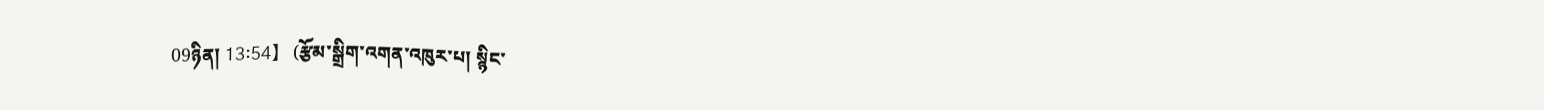09ཉིན། 13:54】   (རྩོམ་སྒྲིག་འགན་འཁུར་པ། སྙིང་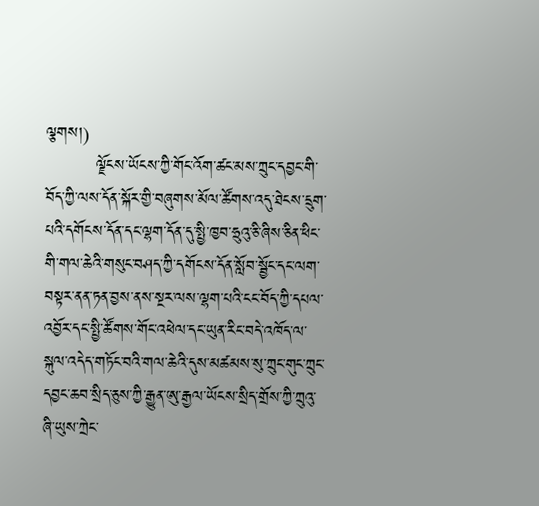ལྕགས།)
         ལྗོངས་ཡོངས་ཀྱི་གོང་འོག་ཚང་མས་ཀྲུང་དབྱང་གི་བོད་ཀྱི་ལས་དོན་སྐོར་གྱི་བཞུགས་མོལ་ཚོགས་འདུ་ཐེངས་དྲུག་པའི་དགོངས་དོན་དང་ལྷག་དོན་དུ་སྤྱི་ཁྱབ་ཧྲུའུ་ཅི་ཞིས་ཅིན་ཕིང་གི་གལ་ཆེའི་གསུང་བཤད་ཀྱི་དགོངས་དོན་སློབ་སྦྱོང་དང་ལག་བསྟར་ནན་ཏན་བྱས་ནས་སྔར་ལས་ལྷག་པའི་ངང་བོད་ཀྱི་དཔལ་འབྱོར་དང་སྤྱི་ཚོགས་གོང་འཕེལ་དང་ཡུན་རིང་བདེ་འཁོད་ལ་སྐུལ་འདེད་གཏོང་བའི་གལ་ཆེའི་དུས་མཚམས་སུ་ཀྲུང་གུང་ཀྲུང་དབྱང་ཆབ་སྲིད་ཅུས་ཀྱི་རྒྱུན་ཨུ་རྒྱལ་ཡོངས་སྲིད་གྲོས་ཀྱི་ཀྲུའུ་ཞི་ཡུས་ཀྲེང་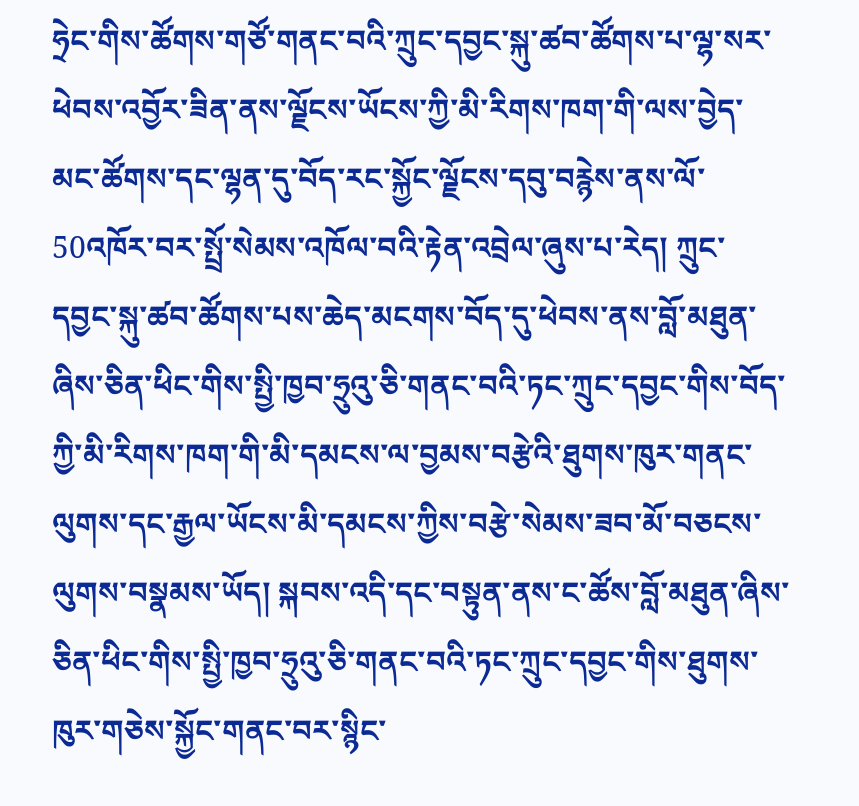ཧྲེང་གིས་ཚོགས་གཙོ་གནང་བའི་ཀྲུང་དབྱང་སྐུ་ཚབ་ཚོགས་པ་ལྷ་སར་ཕེབས་འབྱོར་ཟིན་ནས་ལྗོངས་ཡོངས་ཀྱི་མི་རིགས་ཁག་གི་ལས་བྱེད་མང་ཚོགས་དང་ལྷན་དུ་བོད་རང་སྐྱོང་ལྗོངས་དབུ་བརྙེས་ནས་ལོ་50འཁོར་བར་སྤྲོ་སེམས་འཁོལ་བའི་རྟེན་འབྲེལ་ཞུས་པ་རེད། ཀྲུང་དབྱང་སྐུ་ཚབ་ཚོགས་པས་ཆེད་མངགས་བོད་དུ་ཕེབས་ནས་བློ་མཐུན་ཞིས་ཅིན་ཕིང་གིས་སྤྱི་ཁྱབ་ཧྲུའུ་ཅི་གནང་བའི་ཏང་ཀྲུང་དབྱང་གིས་བོད་ཀྱི་མི་རིགས་ཁག་གི་མི་དམངས་ལ་བྱམས་བརྩེའི་ཐུགས་ཁུར་གནང་ལུགས་དང་རྒྱལ་ཡོངས་མི་དམངས་ཀྱིས་བརྩེ་སེམས་ཟབ་མོ་བཅངས་ལུགས་བསྣམས་ཡོད། སྐབས་འདི་དང་བསྟུན་ནས་ང་ཚོས་བློ་མཐུན་ཞིས་ཅིན་ཕིང་གིས་སྤྱི་ཁྱབ་ཧྲུའུ་ཅི་གནང་བའི་ཏང་ཀྲུང་དབྱང་གིས་ཐུགས་ཁུར་གཅེས་སྐྱོང་གནང་བར་སྙིང་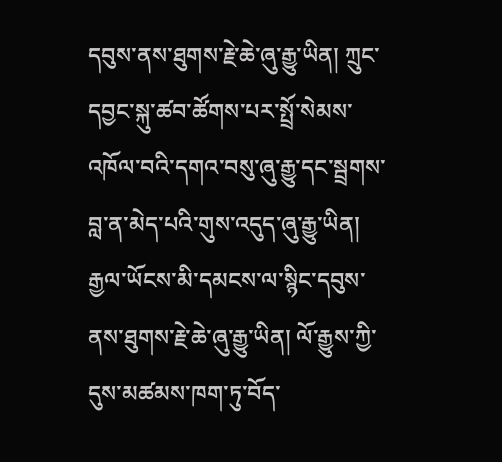དབུས་ནས་ཐུགས་རྗེ་ཆེ་ཞུ་རྒྱུ་ཡིན། ཀྲུང་དབྱང་སྐུ་ཚབ་ཚོགས་པར་སྤྲོ་སེམས་འཁོལ་བའི་དགའ་བསུ་ཞུ་རྒྱུ་དང་སྦྲགས་བླ་ན་མེད་པའི་གུས་འདུད་ཞུ་རྒྱུ་ཡིན། རྒྱལ་ཡོངས་མི་དམངས་ལ་སྙིང་དབུས་ནས་ཐུགས་རྗེ་ཆེ་ཞུ་རྒྱུ་ཡིན། ལོ་རྒྱུས་ཀྱི་དུས་མཚམས་ཁག་ཏུ་བོད་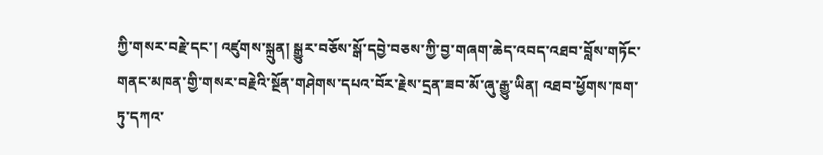ཀྱི་གསར་བརྗེ་དང་། འཛུགས་སྐྲུན། སྒྱུར་བཅོས་སྒོ་དབྱེ་བཅས་ཀྱི་བྱ་གཞག་ཆེད་འབད་འཐབ་བློས་གཏོང་གནང་མཁན་གྱི་གསར་བརྗེའི་སྔོན་གཤེགས་དཔའ་བོར་རྗེས་དྲན་ཟབ་མོ་ཞུ་རྒྱུ་ཡིན། འཐབ་ཕྱོགས་ཁག་ཏུ་དཀའ་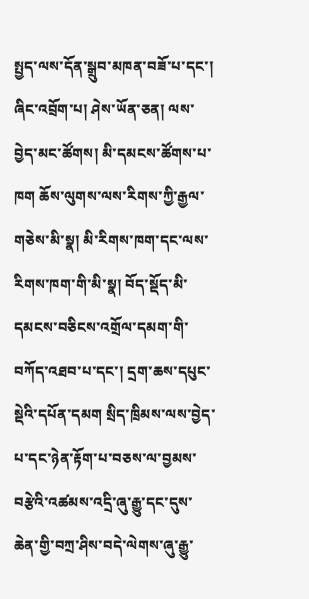སྤྱད་ལས་དོན་སྒྲུབ་མཁན་བཟོ་པ་དང་། ཞིང་འབྲོག་པ། ཤེས་ཡོན་ཅན། ལས་བྱེད་མང་ཚོགས། མི་དམངས་ཚོགས་པ་ཁག ཆོས་ལུགས་ལས་རིགས་ཀྱི་རྒྱལ་གཅེས་མི་སྣ། མི་རིགས་ཁག་དང་ལས་རིགས་ཁག་གི་མི་སྣ། བོད་སྡོད་མི་དམངས་བཅིངས་འགྲོལ་དམག་གི་བཀོད་འཐབ་པ་དང་། དྲག་ཆས་དཔུང་སྡེའི་དཔོན་དམག སྲིད་ཁྲིམས་ལས་བྱེད་པ་དང་ཉེན་རྟོག་པ་བཅས་ལ་བྱམས་བརྩེའི་འཚམས་འདྲི་ཞུ་རྒྱུ་དང་དུས་ཆེན་གྱི་བཀྲ་ཤིས་བདེ་ལེགས་ཞུ་རྒྱུ་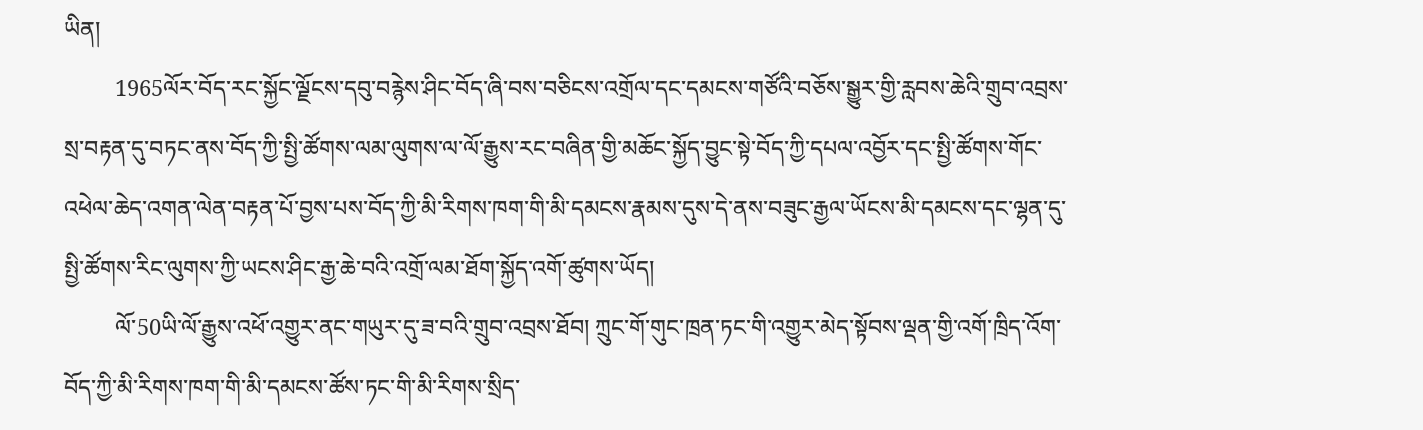ཡིན།
         1965ལོར་བོད་རང་སྐྱོང་ལྗོངས་དབུ་བརྙེས་ཤིང་བོད་ཞི་བས་བཅིངས་འགྲོལ་དང་དམངས་གཙོའི་བཅོས་སྒྱུར་གྱི་རླབས་ཆེའི་གྲུབ་འབྲས་སྲ་བརྟན་དུ་བཏང་ནས་བོད་ཀྱི་སྤྱི་ཚོགས་ལམ་ལུགས་ལ་ལོ་རྒྱུས་རང་བཞིན་གྱི་མཆོང་སྐྱོད་བྱུང་སྟེ་བོད་ཀྱི་དཔལ་འབྱོར་དང་སྤྱི་ཚོགས་གོང་འཕེལ་ཆེད་འགན་ལེན་བརྟན་པོ་བྱས་པས་བོད་ཀྱི་མི་རིགས་ཁག་གི་མི་དམངས་རྣམས་དུས་དེ་ནས་བཟུང་རྒྱལ་ཡོངས་མི་དམངས་དང་ལྷན་དུ་སྤྱི་ཚོགས་རིང་ལུགས་ཀྱི་ཡངས་ཤིང་རྒྱ་ཆེ་བའི་འགྲོ་ལམ་ཐོག་སྐྱོད་འགོ་ཚུགས་ཡོད།
         ལོ་50ཡི་ལོ་རྒྱུས་འཕོ་འགྱུར་ནང་གཡུར་དུ་ཟ་བའི་གྲུབ་འབྲས་ཐོབ། ཀྲུང་གོ་གུང་ཁྲན་ཏང་གི་འགྱུར་མེད་སྟོབས་ལྡན་གྱི་འགོ་ཁྲིད་འོག་བོད་ཀྱི་མི་རིགས་ཁག་གི་མི་དམངས་ཚོས་ཏང་གི་མི་རིགས་སྲིད་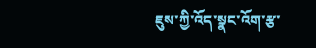ཇུས་ཀྱི་འོད་སྣང་འོག་རྩ་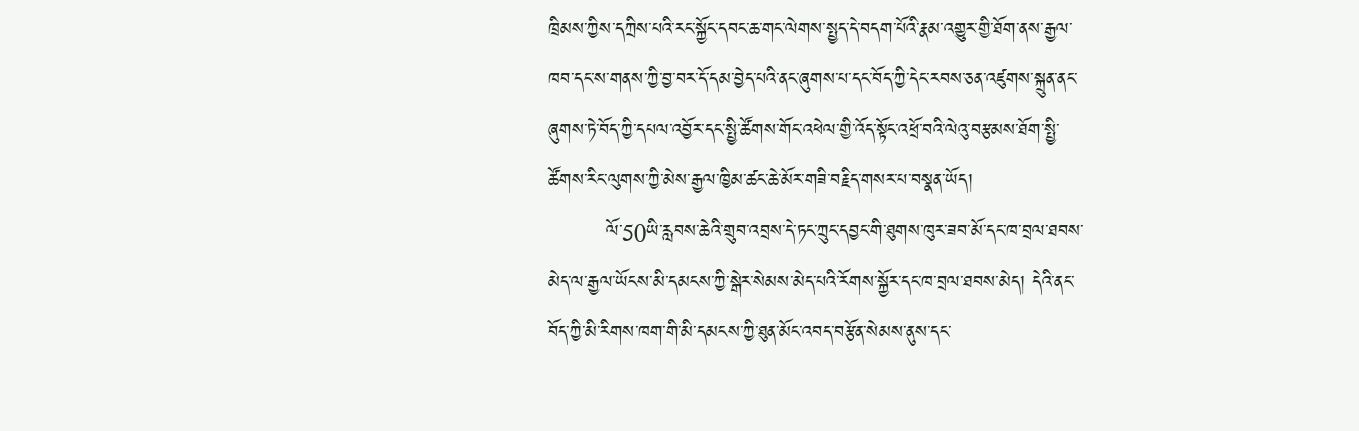ཁྲིམས་ཀྱིས་དཀྲིས་པའི་རང་སྐྱོང་དབང་ཆ་གང་ལེགས་སྤྱད་དེ་བདག་པོའི་རྣམ་འགྱུར་གྱི་ཐོག་ནས་རྒྱལ་ཁབ་དང་ས་གནས་ཀྱི་བྱ་བར་དོ་དམ་བྱེད་པའི་ནང་ཞུགས་པ་དང་བོད་ཀྱི་དེང་རབས་ཅན་འཛུགས་སྐྲུན་ནང་ཞུགས་ཏེ་བོད་ཀྱི་དཔལ་འབྱོར་དང་སྤྱི་ཚོགས་གོང་འཕེལ་གྱི་འོད་སྟོང་འཕྲོ་བའི་ལེའུ་བརྩམས་ཐོག་སྤྱི་ཚོགས་རིང་ལུགས་ཀྱི་མེས་རྒྱལ་ཁྱིམ་ཚང་ཆེ་མོར་གཟི་བརྗིད་གསར་པ་བསྣན་ཡོད།
         ལོ་50ཡི་རླབས་ཆེའི་གྲུབ་འབྲས་དེ་ཏང་ཀྲུང་དབྱང་གི་ཐུགས་ཁུར་ཟབ་མོ་དང་ཁ་བྲལ་ཐབས་མེད་ལ་རྒྱལ་ཡོངས་མི་དམངས་ཀྱི་སྒེར་སེམས་མེད་པའི་རོགས་སྐྱོར་དང་ཁ་བྲལ་ཐབས་མེད། དེའི་ནང་བོད་ཀྱི་མི་རིགས་ཁག་གི་མི་དམངས་ཀྱི་ཐུན་མོང་འབད་བརྩོན་སེམས་ནུས་དང་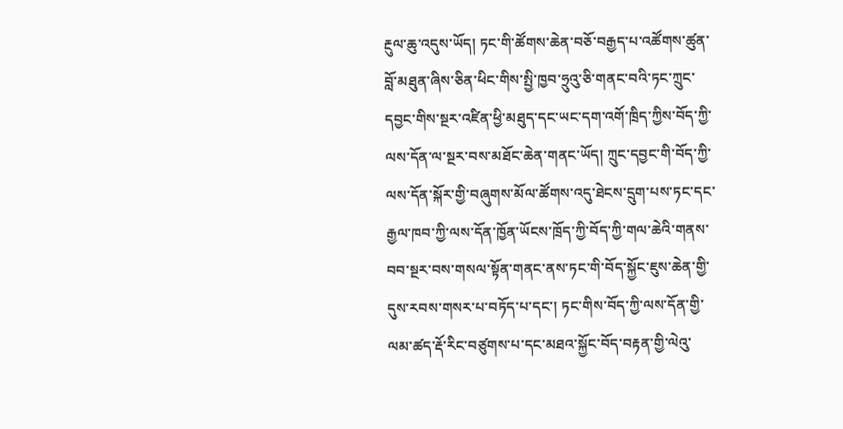རྔུལ་ཆུ་འདུས་ཡོད། ཏང་གི་ཚོགས་ཆེན་བཅོ་བརྒྱད་པ་འཚོགས་ཚུན་བློ་མཐུན་ཞིས་ཅིན་ཕིང་གིས་སྤྱི་ཁྱབ་ཧྲུའུ་ཅི་གནང་བའི་ཏང་ཀྲུང་དབྱང་གིས་སྔར་འཛིན་ཕྱི་མཐུད་དང་ཡང་དག་འགོ་ཁྲིད་ཀྱིས་བོད་ཀྱི་ལས་དོན་ལ་སྔར་བས་མཐོང་ཆེན་གནང་ཡོད། ཀྲུང་དབྱང་གི་བོད་ཀྱི་ལས་དོན་སྐོར་གྱི་བཞུགས་མོལ་ཚོགས་འདུ་ཐེངས་དྲུག་པས་ཏང་དང་རྒྱལ་ཁབ་ཀྱི་ལས་དོན་ཁྱོན་ཡོངས་ཁྲོད་ཀྱི་བོད་ཀྱི་གལ་ཆེའི་གནས་བབ་སྔར་བས་གསལ་སྟོན་གནང་ནས་ཏང་གི་བོད་སྐྱོང་ཇུས་ཆེན་གྱི་དུས་རབས་གསར་པ་བཏོད་པ་དང་། ཏང་གིས་བོད་ཀྱི་ལས་དོན་གྱི་ལམ་ཚད་རྡོ་རིང་བཙུགས་པ་དང་མཐའ་སྐྱོང་བོད་བརྟན་གྱི་ལེའུ་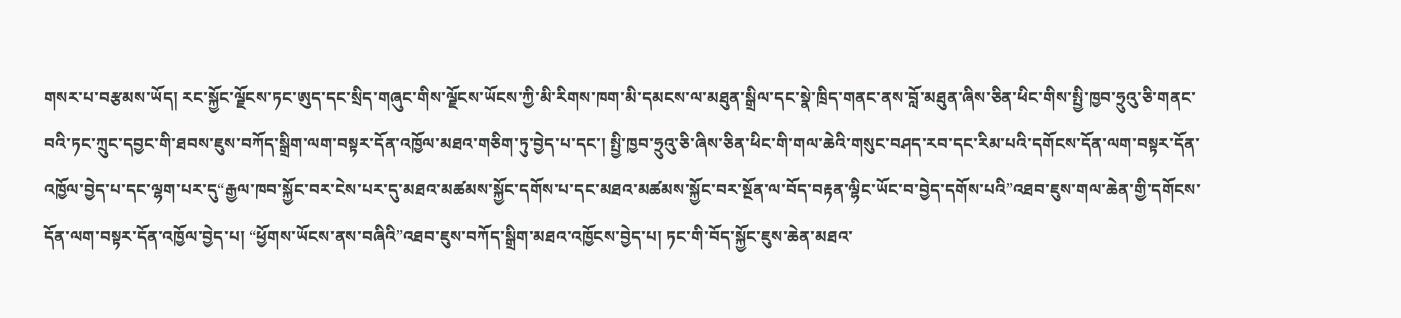གསར་པ་བརྩམས་ཡོད། རང་སྐྱོང་ལྗོངས་ཏང་ཨུད་དང་སྲིད་གཞུང་གིས་ལྗོངས་ཡོངས་ཀྱི་མི་རིགས་ཁག་མི་དམངས་ལ་མཐུན་སྒྲིལ་དང་སྣེ་ཁྲིད་གནང་ནས་བློ་མཐུན་ཞིས་ཅིན་ཕིང་གིས་སྤྱི་ཁྱབ་ཧྲུའུ་ཅི་གནང་བའི་ཏང་ཀྲུང་དབྱང་གི་ཐབས་ཇུས་བཀོད་སྒྲིག་ལག་བསྟར་དོན་འཁྱོལ་མཐའ་གཅིག་ཏུ་བྱེད་པ་དང་། སྤྱི་ཁྱབ་ཧྲུའུ་ཅི་ཞིས་ཅིན་ཕིང་གི་གལ་ཆེའི་གསུང་བཤད་རབ་དང་རིམ་པའི་དགོངས་དོན་ལག་བསྟར་དོན་འཁྱོལ་བྱེད་པ་དང་ལྷག་པར་དུ“རྒྱལ་ཁབ་སྐྱོང་བར་ངེས་པར་དུ་མཐའ་མཚམས་སྐྱོང་དགོས་པ་དང་མཐའ་མཚམས་སྐྱོང་བར་སྔོན་ལ་བོད་བརྟན་ལྷིང་ཡོང་བ་བྱེད་དགོས་པའི”འཐབ་ཇུས་གལ་ཆེན་གྱི་དགོངས་དོན་ལག་བསྟར་དོན་འཁྱོལ་བྱེད་པ། “ཕྱོགས་ཡོངས་ནས་བཞིའི”འཐབ་ཇུས་བཀོད་སྒྲིག་མཐའ་འཁྱོངས་བྱེད་པ། ཏང་གི་བོད་སྐྱོང་ཇུས་ཆེན་མཐའ་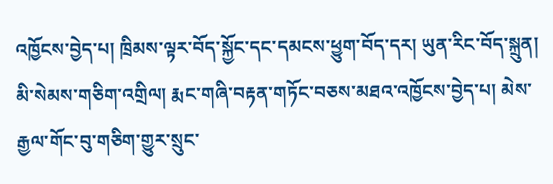འཁྱོངས་བྱེད་པ། ཁྲིམས་ལྟར་བོད་སྐྱོང་དང་དམངས་ཕྱུག་བོད་དར། ཡུན་རིང་བོད་སྐྲུན། མི་སེམས་གཅིག་འགྲིལ། རྨང་གཞི་བརྟན་གཏོང་བཅས་མཐའ་འཁྱོངས་བྱེད་པ། མེས་རྒྱལ་གོང་བུ་གཅིག་གྱུར་སྲུང་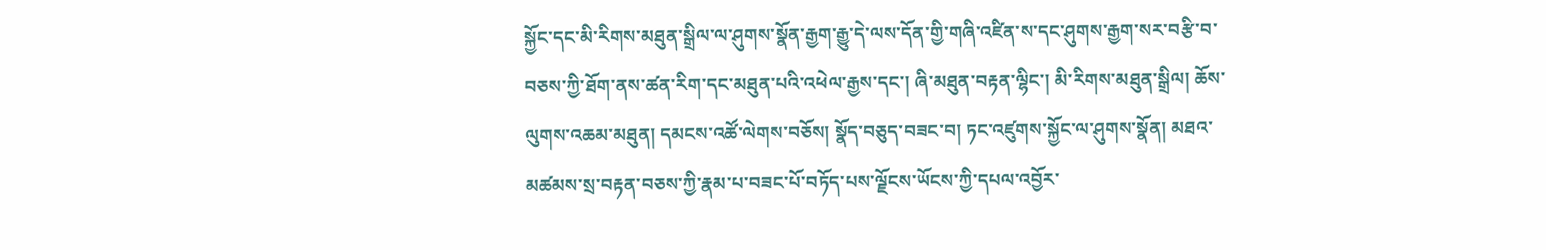སྐྱོང་དང་མི་རིགས་མཐུན་སྒྲིལ་ལ་ཤུགས་སྣོན་རྒྱག་རྒྱུ་དེ་ལས་དོན་གྱི་གཞི་འཛིན་ས་དང་ཤུགས་རྒྱག་སར་བརྩི་བ་བཅས་ཀྱི་ཐོག་ནས་ཚན་རིག་དང་མཐུན་པའི་འཕེལ་རྒྱས་དང་། ཞི་མཐུན་བརྟན་ལྷིང་། མི་རིགས་མཐུན་སྒྲིལ། ཆོས་ལུགས་འཆམ་མཐུན། དམངས་འཚོ་ལེགས་བཅོས། སྣོད་བཅུད་བཟང་བ། ཏང་འཛུགས་སྐྱོང་ལ་ཤུགས་སྣོན། མཐའ་མཚམས་སྲ་བརྟན་བཅས་ཀྱི་རྣམ་པ་བཟང་པོ་བཏོད་པས་ལྗོངས་ཡོངས་ཀྱི་དཔལ་འབྱོར་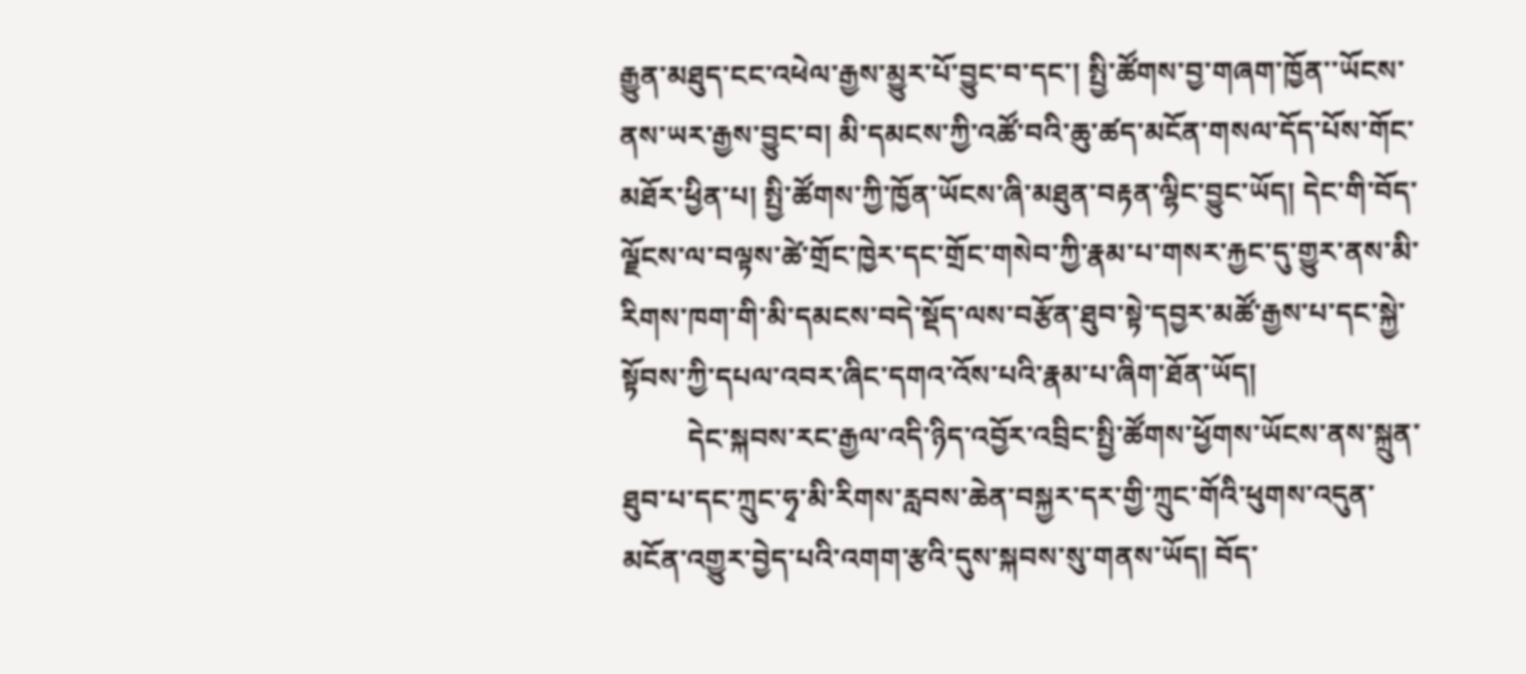རྒྱུན་མཐུད་ངང་འཕེལ་རྒྱས་མྱུར་པོ་བྱུང་བ་དང་། སྤྱི་ཚོགས་བྱ་གཞག་ཁྱོན་་ཡོངས་ནས་ཡར་རྒྱས་བྱུང་བ། མི་དམངས་ཀྱི་འཚོ་བའི་ཆུ་ཚད་མངོན་གསལ་དོད་པོས་གོང་མཐོར་ཕྱིན་པ། སྤྱི་ཚོགས་ཀྱི་ཁྱོན་ཡོངས་ཞི་མཐུན་བརྟན་ལྷིང་བྱུང་ཡོད། དེང་གི་བོད་ལྗོངས་ལ་བལྟས་ཚེ་གྲོང་ཁྱེར་དང་གྲོང་གསེབ་ཀྱི་རྣམ་པ་གསར་རྐྱང་དུ་གྱུར་ནས་མི་རིགས་ཁག་གི་མི་དམངས་བདེ་སྡོད་ལས་བརྩོན་ཐུབ་སྟེ་དབྱར་མཚོ་རྒྱས་པ་དང་སྐྱེ་སྟོབས་ཀྱི་དཔལ་འབར་ཞིང་དགའ་འོས་པའི་རྣམ་པ་ཞིག་ཐོན་ཡོད།
         དེང་སྐབས་རང་རྒྱལ་འདི་ཉིད་འབྱོར་འབྲིང་སྤྱི་ཚོགས་ཕྱོགས་ཡོངས་ནས་སྐྲུན་ཐུབ་པ་དང་ཀྲུང་ཧྭ་མི་རིགས་རླབས་ཆེན་བསྐྱར་དར་གྱི་ཀྲུང་གོའི་ཕུགས་འདུན་མངོན་འགྱུར་བྱེད་པའི་འགག་རྩའི་དུས་སྐབས་སུ་གནས་ཡོད། བོད་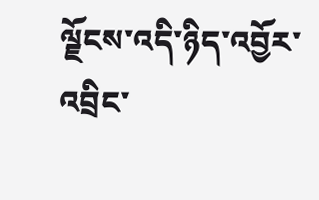ལྗོངས་འདི་ཉིད་འབྱོར་འབྲིང་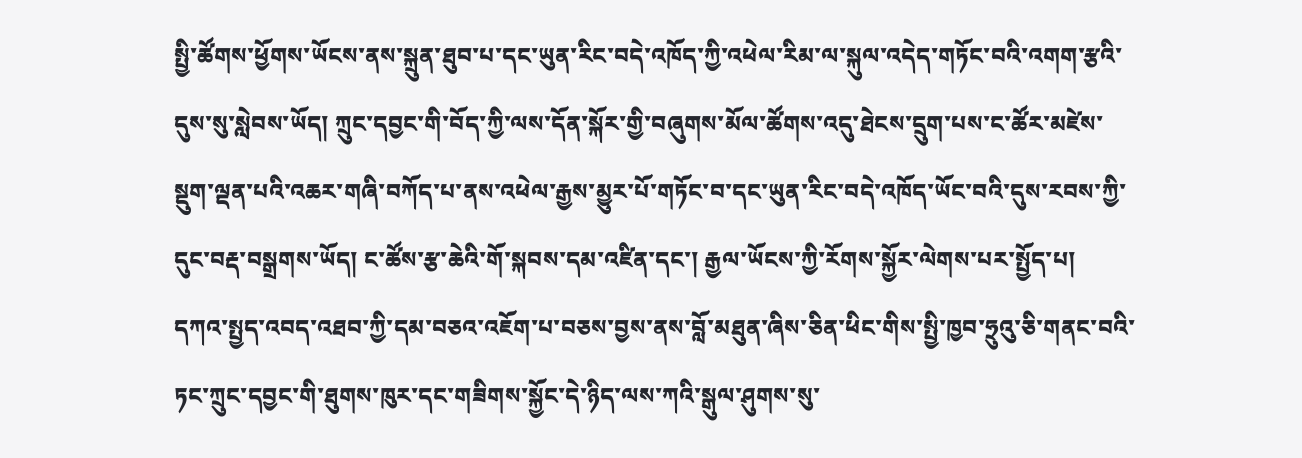སྤྱི་ཚོགས་ཕྱོགས་ཡོངས་ནས་སྐྲུན་ཐུབ་པ་དང་ཡུན་རིང་བདེ་འཁོད་ཀྱི་འཕེལ་རིམ་ལ་སྐུལ་འདེད་གཏོང་བའི་འགག་རྩའི་དུས་སུ་སླེབས་ཡོད། ཀྲུང་དབྱང་གི་བོད་ཀྱི་ལས་དོན་སྐོར་གྱི་བཞུགས་མོལ་ཚོགས་འདུ་ཐེངས་དྲུག་པས་ང་ཚོར་མཛེས་སྡུག་ལྡན་པའི་འཆར་གཞི་བཀོད་པ་ནས་འཕེལ་རྒྱས་མྱུར་པོ་གཏོང་བ་དང་ཡུན་རིང་བདེ་འཁོད་ཡོང་བའི་དུས་རབས་ཀྱི་དུང་བརྡ་བསྒྲགས་ཡོད། ང་ཚོས་རྩ་ཆེའི་གོ་སྐབས་དམ་འཛིན་དང་། རྒྱལ་ཡོངས་ཀྱི་རོགས་སྐྱོར་ལེགས་པར་སྤྱོད་པ། དཀའ་སྤྱད་འབད་འཐབ་ཀྱི་དམ་བཅའ་འཇོག་པ་བཅས་བྱས་ནས་བློ་མཐུན་ཞིས་ཅིན་ཕིང་གིས་སྤྱི་ཁྱབ་ཧྲུའུ་ཅི་གནང་བའི་ཏང་ཀྲུང་དབྱང་གི་ཐུགས་ཁུར་དང་གཟིགས་སྐྱོང་དེ་ཉིད་ལས་ཀའི་སྒུལ་ཤུགས་སུ་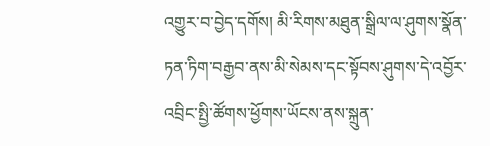འགྱུར་བ་བྱེད་དགོས། མི་རིགས་མཐུན་སྒྲིལ་ལ་ཤུགས་སྣོན་ཏན་ཏིག་བརྒྱབ་ནས་མི་སེམས་དང་སྟོབས་ཤུགས་དེ་འབྱོར་འབྲིང་སྤྱི་ཚོགས་ཕྱོགས་ཡོངས་ནས་སྐྲུན་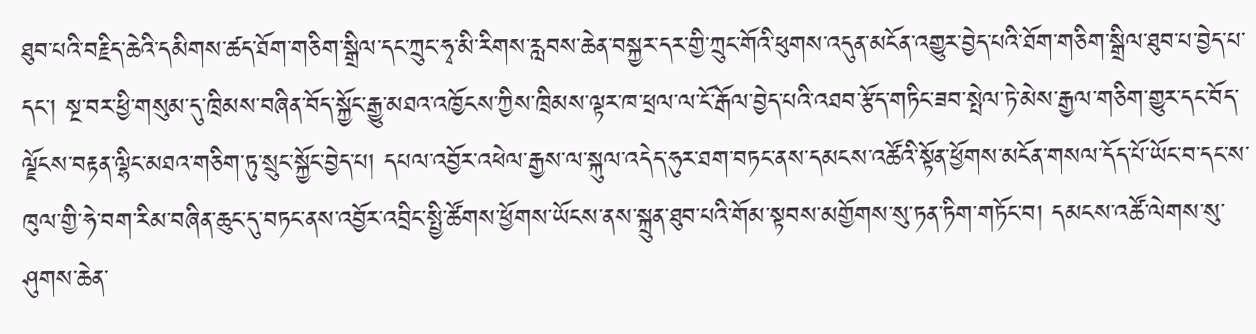ཐུབ་པའི་བརྗིད་ཆེའི་དམིགས་ཚད་ཐོག་གཅིག་སྒྲིལ་དང་ཀྲུང་ཧྭ་མི་རིགས་རླབས་ཆེན་བསྐྱར་དར་གྱི་ཀྲུང་གོའི་ཕུགས་འདུན་མངོན་འགྱུར་བྱེད་པའི་ཐོག་གཅིག་སྒྲིལ་ཐུབ་པ་བྱེད་པ་དང་། སྔ་བར་ཕྱི་གསུམ་དུ་ཁྲིམས་བཞིན་བོད་སྐྱོང་རྒྱུ་མཐའ་འཁྱོངས་ཀྱིས་ཁྲིམས་ལྟར་ཁ་ཕྲལ་ལ་ངོ་རྒོལ་བྱེད་པའི་འཐབ་རྩོད་གཏིང་ཟབ་སྤེལ་ཏེ་མེས་རྒྱལ་གཅིག་གྱུར་དང་བོད་ལྗོངས་བརྟན་ལྷིང་མཐའ་གཅིག་ཏུ་སྲུང་སྐྱོང་བྱེད་པ། དཔལ་འབྱོར་འཕེལ་རྒྱས་ལ་སྐུལ་འདེད་ཧུར་ཐག་བཏང་ནས་དམངས་འཚོའི་སྟོན་ཕྱོགས་མངོན་གསལ་དོད་པོ་ཡོང་བ་དང་ས་ཁུལ་གྱི་ཧེ་བག་རིམ་བཞིན་ཆུང་དུ་བཏང་ནས་འབྱོར་འབྲིང་སྤྱི་ཚོགས་ཕྱོགས་ཡོངས་ནས་སྐྲུན་ཐུབ་པའི་གོམ་སྟབས་མགྱོགས་སུ་ཏན་ཏིག་གཏོང་བ། དམངས་འཚོ་ལེགས་སུ་ཤུགས་ཆེན་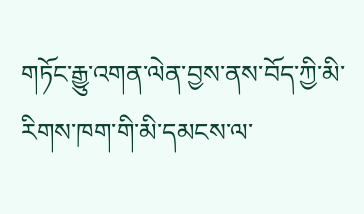གཏོང་རྒྱུ་འགན་ལེན་བྱས་ནས་བོད་ཀྱི་མི་རིགས་ཁག་གི་མི་དམངས་ལ་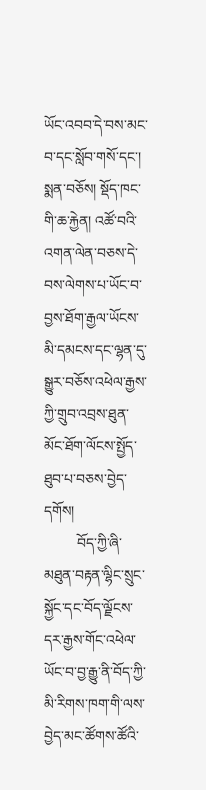ཡོང་འབབ་དེ་བས་མང་བ་དང་སློབ་གསོ་དང་། སྨན་བཅོས། སྡོད་ཁང་གི་ཆ་རྐྱེན། འཚོ་བའི་འགན་ལེན་བཅས་དེ་བས་ལེགས་པ་ཡོང་བ་བྱས་ཐོག་རྒྱལ་ཡོངས་མི་དམངས་དང་ལྷན་དུ་སྒྱུར་བཅོས་འཕེལ་རྒྱས་ཀྱི་གྲུབ་འབྲས་ཐུན་མོང་ཐོག་ལོངས་སྤྱོད་ཐུབ་པ་བཅས་བྱེད་དགོས།
         བོད་ཀྱི་ཞི་མཐུན་བརྟན་ལྷིང་སྲུང་སྐྱོང་དང་བོད་ལྗོངས་དར་རྒྱས་གོང་འཕེལ་ཡོང་བ་བྱ་རྒྱུ་ནི་བོད་ཀྱི་མི་རིགས་ཁག་གི་ལས་བྱེད་མང་ཚོགས་ཚོའི་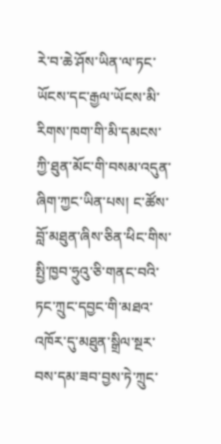རེ་བ་ཆེ་ཤོས་ཡིན་ལ་ཏང་ཡོངས་དང་རྒྱལ་ཡོངས་མི་རིགས་ཁག་གི་མི་དམངས་ཀྱི་ཐུན་མོང་གི་བསམ་འདུན་ཞིག་ཀྱང་ཡིན་པས། ང་ཚོས་བློ་མཐུན་ཞིས་ཅིན་ཕིང་གིས་སྤྱི་ཁྱབ་ཧྲུའུ་ཅི་གནང་བའི་ཏང་ཀྲུང་དབྱང་གི་མཐའ་འཁོར་དུ་མཐུན་སྒྲིལ་སྔར་བས་དམ་ཟབ་བྱས་ཏེ་ཀྲུང་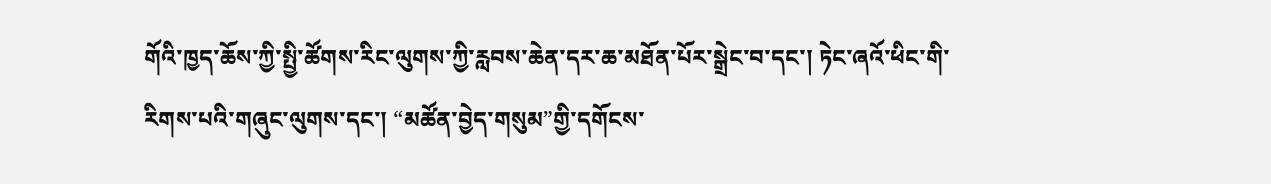གོའི་ཁྱད་ཆོས་ཀྱི་སྤྱི་ཚོགས་རིང་ལུགས་ཀྱི་རླབས་ཆེན་དར་ཆ་མཐོན་པོར་སྒྲེང་བ་དང་། ཏེང་ཞའོ་ཕིང་གི་རིགས་པའི་གཞུང་ལུགས་དང་། “མཚོན་བྱེད་གསུམ”གྱི་དགོངས་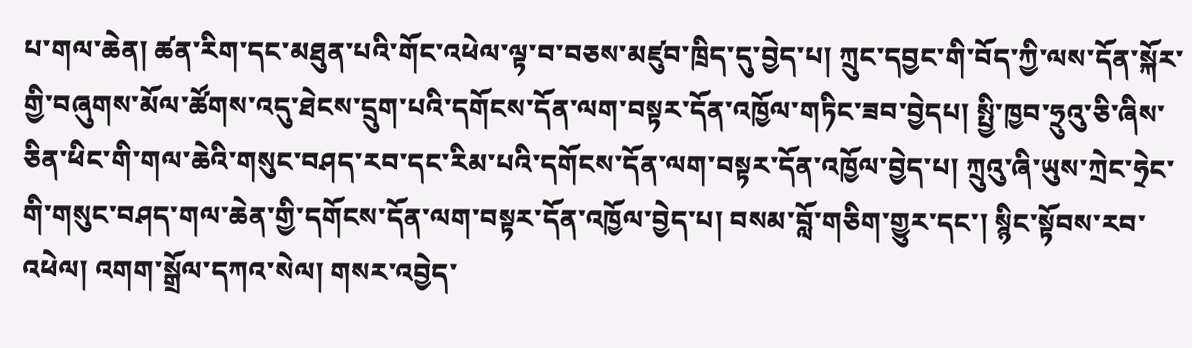པ་གལ་ཆེན། ཚན་རིག་དང་མཐུན་པའི་གོང་འཕེལ་ལྟ་བ་བཅས་མཛུབ་ཁྲིད་དུ་བྱེད་པ། ཀྲུང་དབྱང་གི་བོད་ཀྱི་ལས་དོན་སྐོར་གྱི་བཞུགས་མོལ་ཚོགས་འདུ་ཐེངས་དྲུག་པའི་དགོངས་དོན་ལག་བསྟར་དོན་འཁྱོལ་གཏིང་ཟབ་བྱེདཔ། སྤྱི་ཁྱབ་ཧྲུའུ་ཅི་ཞིས་ཅིན་ཕིང་གི་གལ་ཆེའི་གསུང་བཤད་རབ་དང་རིམ་པའི་དགོངས་དོན་ལག་བསྟར་དོན་འཁྱོལ་བྱེད་པ། ཀྲུའུ་ཞི་ཡུས་ཀྲེང་ཧྲེང་གི་གསུང་བཤད་གལ་ཆེན་གྱི་དགོངས་དོན་ལག་བསྟར་དོན་འཁྱོལ་བྱེད་པ། བསམ་བློ་གཅིག་གྱུར་དང་། སྙིང་སྟོབས་རབ་འཕེལ། འགག་སྒྲོལ་དཀའ་སེལ། གསར་འབྱེད་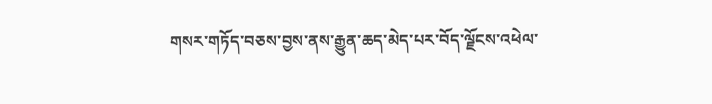གསར་གཏོད་བཅས་བྱས་ནས་རྒྱུན་ཆད་མེད་པར་བོད་ལྗོངས་འཕེལ་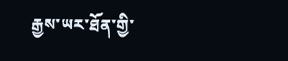རྒྱས་ཡར་ཐོན་གྱི་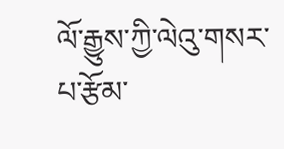ལོ་རྒྱུས་ཀྱི་ལེའུ་གསར་པ་རྩོམ་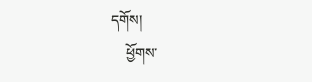དགོས།
    ཕྱོགས་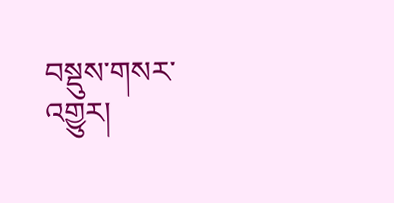བསྡུས་གསར་འགྱུར།